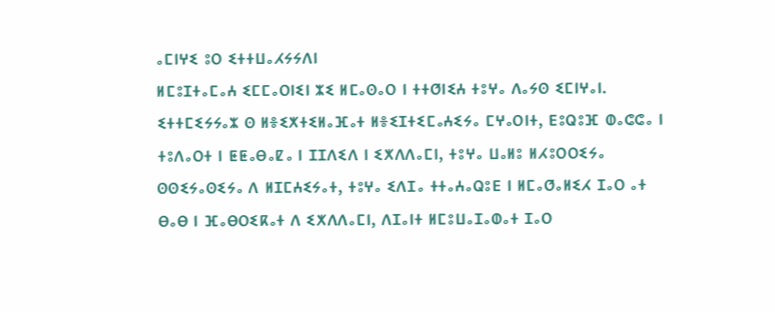ⴰⵎⵏⵖⵉ ⵓⵔ ⵉⵜⵜⵡⴰⵃⵢⵢⴷⵏ
ⵍⵎⵓⵊⵜⴰⵎⴰⵄ ⵉⵎⵎⴰⵔⵏⵉⵏ ⵣⵉ ⵍⵎⴰⵙⴰⵔ ⵏ ⵜⵜⵚⵏⵉⵄ ⵜⵓⵖⴰ ⴷⴰⵢⵙ ⵉⵎⵏⵖⴰⵏ. ⵉⵜⵜⵎⵉⵢⵢⴰⵣ ⵙ ⵍⴻⵉⵅⵜⵉⵍⴰⴼⴰⵜ ⵍⴻⵉⵊⵜⵉⵎⴰⵄⵉⵢⴰ ⵎⵖⴰⵔⵏⵜ, ⴹⵓⵕⵓⴼ ⵀⴰⵛⵛⴰ ⵏ ⵜⵓⴷⴰⵔⵜ ⵏ ⵟⵟⴰⴱⴰⵇⴰ ⵏ ⵊⵊⴷⵉⴷ ⵏ ⵉⵅⴷⴷⴰⵎⵏ, ⵜⵓⵖⴰ ⵡⴰⵍⵓ ⵍⵃⵓⵔⵔⵉⵢⴰ ⵙⵙⵉⵢⴰⵙⵉⵢⴰ ⴷ ⵍⵊⵎⵄⵉⵢⴰⵜ, ⵜⵓⵖⴰ ⵉⴷⵊⴰ ⵜⵜⴰⵄⴰⵕⵓⴹ ⵏ ⵍⵎⴰⵚⴰⵍⵉⵃ ⵊⴰⵔ ⴰⵜ ⴱⴰⴱ ⵏ ⴼⴰⴱⵔⵉⴽⴰⵜ ⴷ ⵉⵅⴷⴷⴰⵎⵏ, ⴷⵊⴰⵏⵜ ⵍⵎⵓⵡⴰⵊⴰⵀⴰⵜ ⵊⴰⵔ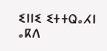ⵉⵏⵏⵉ ⵉⵜⵜⵕⴰⵃⵏ ⴰⴽⴷ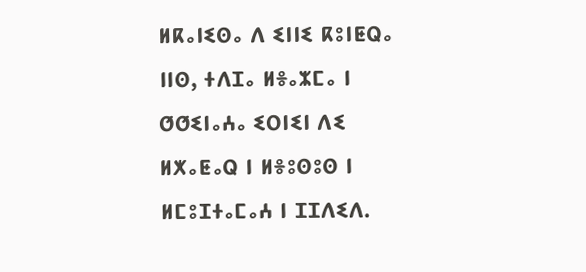ⵍⴽⴰⵏⵉⵙⴰ ⴷ ⵉⵏⵏⵉ ⴽⵓⵏⵟⵕⴰ ⵏⵏⵙ, ⵜⴷⵊⴰ ⵍⴻⴰⵣⵎⴰ ⵏ ⵚⵚⵉⵏⴰⵄⴰ ⵉⵔⵏⵉⵏ ⴷⵉ ⵍⵅⴰⵟⴰⵕ ⵏ ⵍⴻⵓⵙⵓⵙ ⵏ ⵍⵎⵓⵊⵜⴰⵎⴰⵄ ⵏ ⵊⵊⴷⵉⴷ.